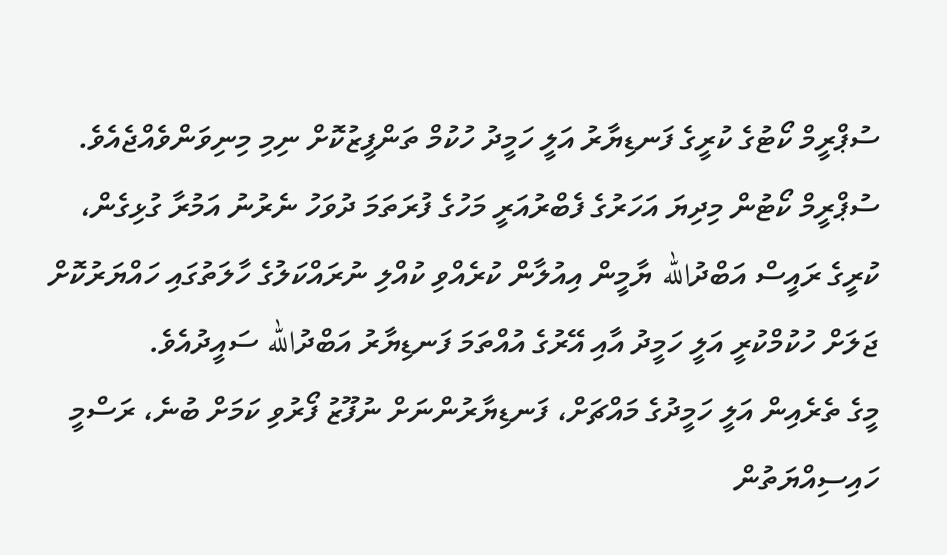ސުޕްރީމް ކޯޓުގެ ކުރީގެ ފަނޑިޔާރު އަލީ ހަމީދު ހުކުމް ތަންފީޒުކޮށް ނިމި މިނިވަންވެއްޖެއެވެ.
ސުޕްރީމް ކޯޓުން މިދިޔަ އަހަރުގެ ފެބްރުއަރީ މަހުގެ ފުރަތަމަ ދުވަހު ނެރުނު އަމުރާ ގުޅިގެން، ކުރީގެ ރައީސް އަބްދުالله ޔާމީން އިއުލާން ކުރެއްވި ކުއްލި ނުރައްކަލުގެ ހާލަތުގައި ހައްޔަރުކޮށް ޖަލަށް ހުކުމްކުރީ އަލީ ހަމީދު އާއި އޭރުގެ އުއްތަމަ ފަނޑިޔާރު އަބްދުالله ސައީދުއެވެ.
މީގެ ތެރެއިން އަލީ ހަމީދުގެ މައްޗަށް، ފަނޑިޔާރުންނަށް ނުފޫޒު ފޯރުވި ކަމަށް ބުނެ، ރަސްމީ ހައިސިއްޔަތުން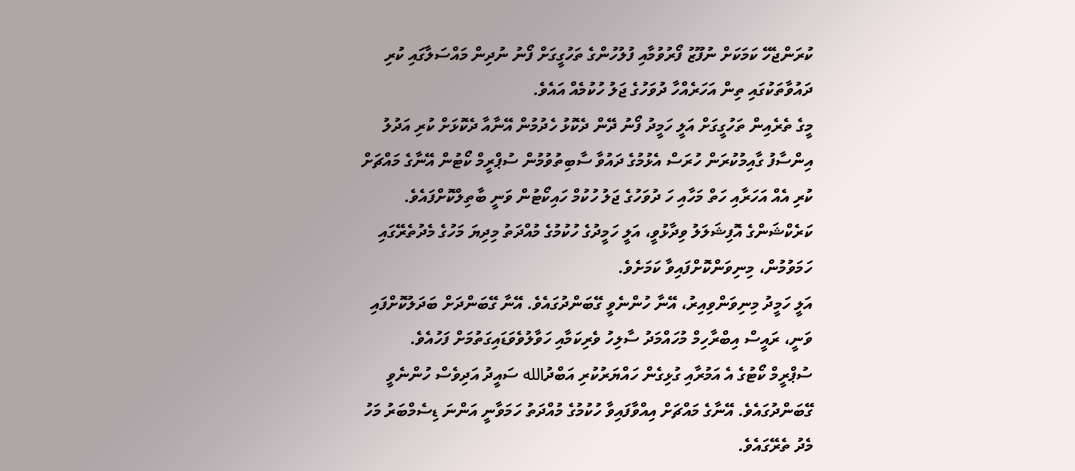ކުރަންޖެހޭ ކަމަކަށް ނުފޫޒު ފޯރުވުމާއި ފުލުހުންގެ ތަހުގީގަށް ފޯނު ނުދިން މައްސަލާގައި ކުރި ދައުވާތަކުގައި ތިން އަހަރެއްހާ ދުވަހުގެ ޖަލު ހުކުމެއް އައެވެ.
މީގެ ތެރެއިން ތަހުގީގަށް އަލީ ހަމީދު ފޯނު ދޭން ދެކޮޅު ހެދުމުން އޭނާއާ ދެކޮޅަށް ކުރި އަދުލު އިންސާފު ގާއިމުކުރަން ހުރަސް އެޅުމުގެ ދައުވާ ސާބިތުވުމުން ސުޕްރީމް ކޯޓުން އޭނާގެ މައްޗަށް ކުރި އެއް އަހަރާއި ހަތް މަހާއި ހަ ދުވަހުގެ ޖަލު ހުކުމް ހައިކޯޓުން ވަނީ ބާތިލްކޮށްފައެވެ.
ކަރެކްޝަންގެ އޮފިޝަލަލު ވިދާޅުވީ، އަލީ ހަމީދުގެ ހުކުމުގެ މުއްދަތު މިދިޔަ މަހުގެ މެދުތެރޭގައި ހަމަވުމުން، މިނިވަންކޮށްފައިވާ ކަމަށެވެ.
އަލީ ހަމީދު މިނިވަންވިއިރު، އޭނާ ހުންނެވީ ގޭބަންދުގައެވެ. އޭނާ ގޭބަންދަށް ބަދަލުކޮށްފައި ވަނީ، ރައީސް އިބްރާހިމް މުހައްމަދު ސާލިހު ވެރިކަމާއި ހަވާލުވެވަޑައިގަތުމަށް ފަހުއެވެ.
ސުޕްރީމް ކޯޓުގެ އެ އަމުރާއި ގުޅިގެން ހައްޔަރުކުރި އަބްދުالله ސައީދު އަދިވެސް ހުންނެވީ ގޭބަންދުގައެވެ. އޭނާގެ މައްޗަށް އިއްވާފައިވާ ހުކުމުގެ މުއްދަތު ހަމަވާނީ އަންނަ ޑިސެމްބަރު މަހު މެދު ތެރޭގައެވެ.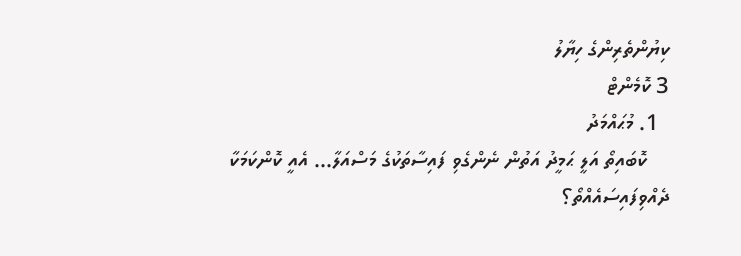ކިޔުންތެރިންގެ ހިޔާލު
3 ކޮމެންޓް
  1. މުޙައްމަދު
    ކޮބައިތޯ އަލީ ޙަމީދު އަތުން ނެންގެވި ފައިސާތަކުގެ މަސްއަލާ... އެއީ ކޮންކަމަކާ ދެއްވިފައިސައެއްތޯ؟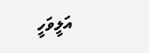އަލީވަހީ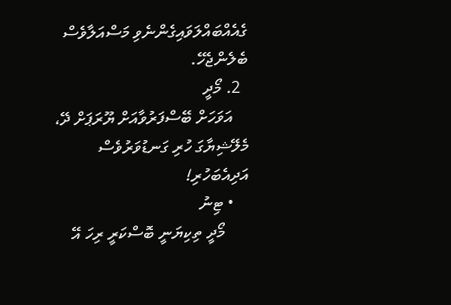ގެއެއްބައްލަވައިގެންނެވި މަސްއަލާވެސް ބެލެންޖެހޭ.
  2. މޯދީ
    އަވަހަށް ބޭސްފަރުވާއަށް ޔޫރަޕަށް ދޭ، މެލޭޝިޔާގަ ހުރި ގަނޑުވަރުވެސް އަދިއެބަހުރި!
    • ޓިނު
      މޯދީ ތިކިޔަނީ ބޮސްކަރީ ރިހަ އޭ